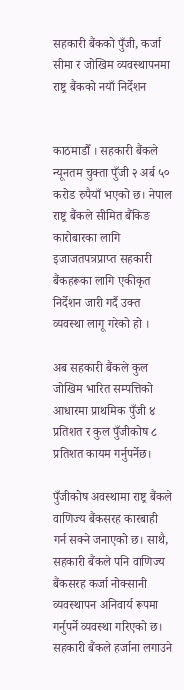सहकारी बैंकको पुँजी, कर्जा सीमा र जोखिम व्यवस्थापनमा राष्ट्र बैंकको नयाँ निर्देशन


काठमाडौँ । सहकारी बैंकले न्यूनतम चुक्ता पुँजी २ अर्ब ५० करोड रुपैयाँ भएको छ। नेपाल राष्ट्र बैंकले सीमित बैंकिङ कारोबारका लागि इजाजतपत्रप्राप्त सहकारी बैंकहरूका लागि एकीकृत निर्देशन जारी गर्दै उक्त व्यवस्था लागू गरेको हो ।

अब सहकारी बैंकले कुल जोखिम भारित सम्पत्तिको आधारमा प्राथमिक पुँजी ४ प्रतिशत र कुल पुँजीकोष ८ प्रतिशत कायम गर्नुपर्नेछ।

पुँजीकोष अवस्थामा राष्ट्र बैंकले वाणिज्य बैंकसरह कारबाही गर्न सक्ने जनाएको छ। साथै, सहकारी बैंकले पनि वाणिज्य बैंकसरह कर्जा नोक्सानी व्यवस्थापन अनिवार्य रूपमा गर्नुपर्ने व्यवस्था गरिएको छ।
सहकारी बैंकले हर्जाना लगाउने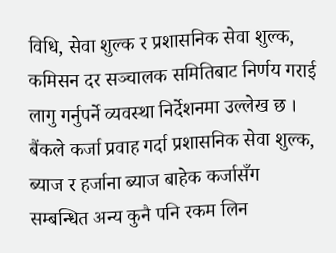विधि, सेवा शुल्क र प्रशासनिक सेवा शुल्क, कमिसन दर सञ्चालक समितिबाट निर्णय गराई लागु गर्नुपर्ने व्यवस्था निर्देशनमा उल्लेख छ । बैंकले कर्जा प्रवाह गर्दा प्रशासनिक सेवा शुल्क, ब्याज र हर्जाना ब्याज बाहेक कर्जासँग सम्बन्धित अन्य कुनै पनि रकम लिन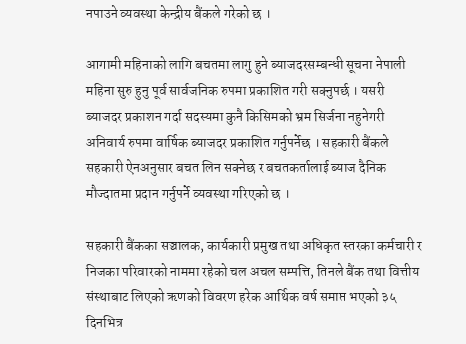नपाउने व्यवस्था केन्द्रीय बैंकले गरेको छ ।

आगामी महिनाको लागि बचतमा लागु हुने ब्याजदरसम्बन्धी सूचना नेपाली महिना सुरु हुनु पूर्व सार्वजनिक रुपमा प्रकाशित गरी सक्नुपर्छ । यसरी ब्याजदर प्रकाशन गर्दा सदस्यमा कुनै किसिमको भ्रम सिर्जना नहुनेगरी अनिवार्य रुपमा वार्षिक ब्याजदर प्रकाशित गर्नुपर्नेछ । सहकारी बैंकले सहकारी ऐनअनुसार बचत लिन सक्नेछ र बचतकर्तालाई ब्याज दैनिक मौज्दातमा प्रदान गर्नुपर्ने व्यवस्था गरिएको छ ।

सहकारी बैंकका सञ्चालक, कार्यकारी प्रमुख तथा अधिकृत स्तरका कर्मचारी र निजका परिवारको नाममा रहेको चल अचल सम्पत्ति, तिनले बैंक तथा वित्तीय संस्थाबाट लिएको ऋणको विवरण हरेक आर्थिक वर्ष समाप्त भएको ३५ दिनभित्र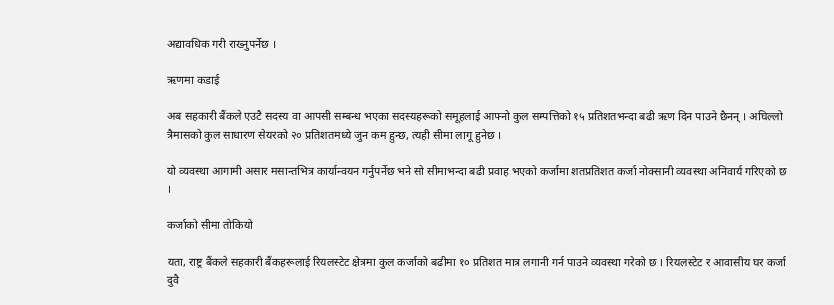अद्यावधिक गरी राख्नुपर्नेछ ।

ऋणमा कडाई

अब सहकारी बैंकले एउटै सदस्य वा आपसी सम्बन्ध भएका सदस्यहरूको समूहलाई आफ्नो कुल सम्पत्तिको १५ प्रतिशतभन्दा बढी ऋण दिन पाउने छैनन् । अघिल्लो त्रैमासको कुल साधारण सेयरको २० प्रतिशतमध्ये जुन कम हुन्छ, त्यही सीमा लागू हुनेछ ।

यो व्यवस्था आगामी असार मसान्तभित्र कार्यान्वयन गर्नुपर्नेछ भने सो सीमाभन्दा बढी प्रवाह भएको कर्जामा शतप्रतिशत कर्जा नोक्सानी व्यवस्था अनिवार्य गरिएको छ ।

कर्जाको सीमा तोकियो

यता, राष्ट्र बैंकले सहकारी बैंकहरूलाई रियलस्टेट क्षेत्रमा कुल कर्जाको बढीमा १० प्रतिशत मात्र लगानी गर्न पाउने व्यवस्था गरेको छ । रियलस्टेट र आवासीय घर कर्जा दुवै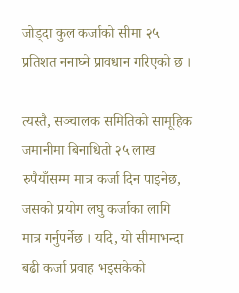जोड्दा कुल कर्जाको सीमा २५ प्रतिशत ननाघ्ने प्रावधान गरिएको छ ।

त्यस्तै, सञ्चालक समितिको सामूहिक जमानीमा बिनाधितो २५ लाख रुपैयाँसम्म मात्र कर्जा दिन पाइनेछ, जसको प्रयोग लघु कर्जाका लागि मात्र गर्नुपर्नेछ । यदि, यो सीमाभन्दा बढी कर्जा प्रवाह भइसकेको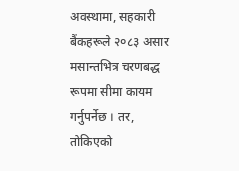अवस्थामा, सहकारी बैंकहरूले २०८३ असार मसान्तभित्र चरणबद्ध रूपमा सीमा कायम गर्नुपर्नेछ । तर, तोकिएको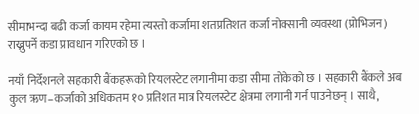सीमाभन्दा बढी कर्जा कायम रहेमा त्यस्तो कर्जामा शतप्रतिशत कर्जा नोक्सानी व्यवस्था (प्रोभिजन) राख्नुपर्ने कडा प्रावधान गरिएको छ ।

नयाँ निर्देशनले सहकारी बैंकहरूको रियलस्टेट लगानीमा कडा सीमा तोकेको छ । सहकारी बैंकले अब कुल ऋण–कर्जाको अधिकतम १० प्रतिशत मात्र रियलस्टेट क्षेत्रमा लगानी गर्न पाउनेछन् । साथै,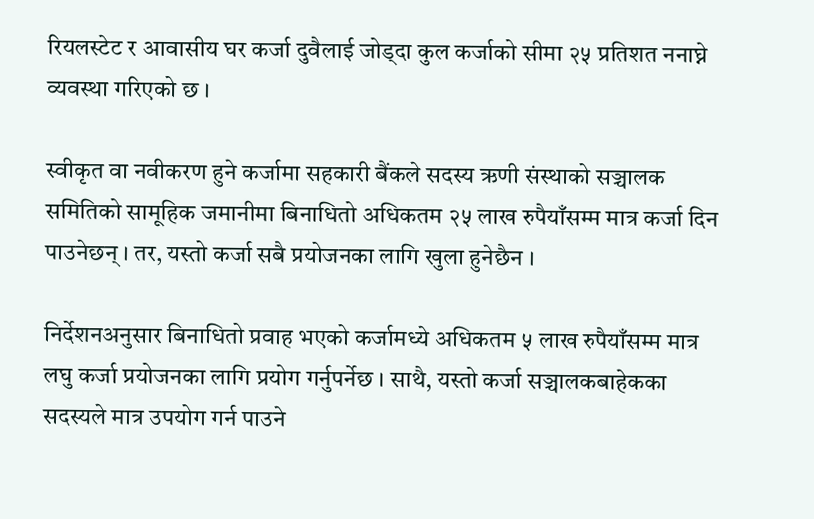रियलस्टेट र आवासीय घर कर्जा दुवैलाई जोड्दा कुल कर्जाको सीमा २५ प्रतिशत ननाघ्ने व्यवस्था गरिएको छ ।

स्वीकृत वा नवीकरण हुने कर्जामा सहकारी बैंकले सदस्य ऋणी संस्थाको सञ्चालक समितिको सामूहिक जमानीमा बिनाधितो अधिकतम २५ लाख रुपैयाँसम्म मात्र कर्जा दिन पाउनेछन् । तर, यस्तो कर्जा सबै प्रयोजनका लागि खुला हुनेछैन ।

निर्देशनअनुसार बिनाधितो प्रवाह भएको कर्जामध्ये अधिकतम ५ लाख रुपैयाँसम्म मात्र लघु कर्जा प्रयोजनका लागि प्रयोग गर्नुपर्नेछ । साथै, यस्तो कर्जा सञ्चालकबाहेकका सदस्यले मात्र उपयोग गर्न पाउने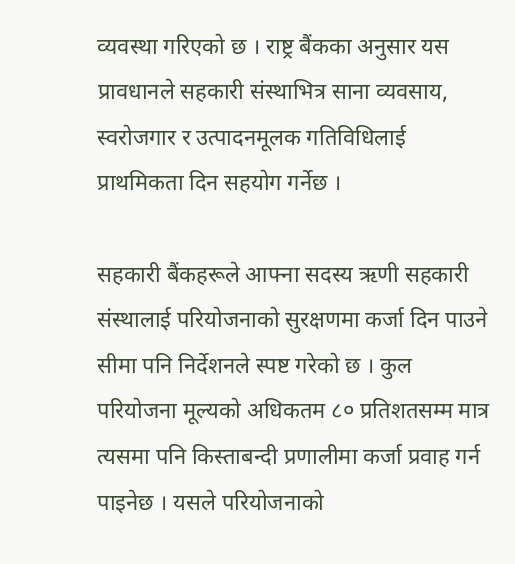व्यवस्था गरिएको छ । राष्ट्र बैंकका अनुसार यस प्रावधानले सहकारी संस्थाभित्र साना व्यवसाय, स्वरोजगार र उत्पादनमूलक गतिविधिलाई प्राथमिकता दिन सहयोग गर्नेछ ।

सहकारी बैंकहरूले आफ्ना सदस्य ऋणी सहकारी संस्थालाई परियोजनाको सुरक्षणमा कर्जा दिन पाउने सीमा पनि निर्देशनले स्पष्ट गरेको छ । कुल परियोजना मूल्यको अधिकतम ८० प्रतिशतसम्म मात्र त्यसमा पनि किस्ताबन्दी प्रणालीमा कर्जा प्रवाह गर्न पाइनेछ । यसले परियोजनाको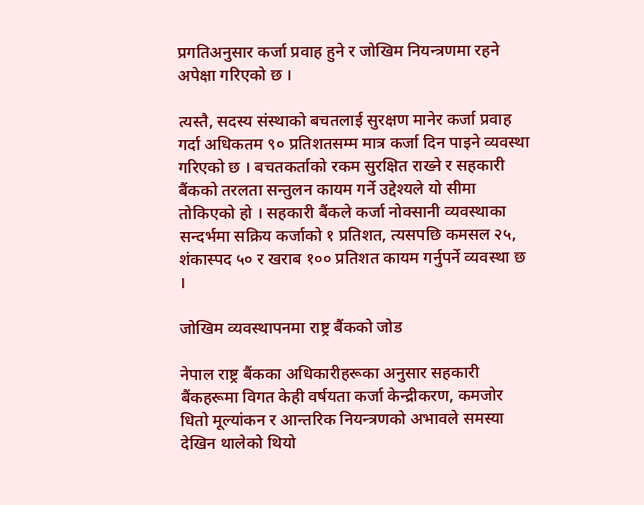प्रगतिअनुसार कर्जा प्रवाह हुने र जोखिम नियन्त्रणमा रहने अपेक्षा गरिएको छ ।

त्यस्तै, सदस्य संस्थाको बचतलाई सुरक्षण मानेर कर्जा प्रवाह गर्दा अधिकतम ९० प्रतिशतसम्म मात्र कर्जा दिन पाइने व्यवस्था गरिएको छ । बचतकर्ताको रकम सुरक्षित राख्ने र सहकारी बैंकको तरलता सन्तुलन कायम गर्ने उद्देश्यले यो सीमा तोकिएको हो । सहकारी बैंकले कर्जा नोक्सानी व्यवस्थाका सन्दर्भमा सक्रिय कर्जाको १ प्रतिशत, त्यसपछि कमसल २५, शंकास्पद ५० र खराब १०० प्रतिशत कायम गर्नुपर्ने व्यवस्था छ ।

जोखिम व्यवस्थापनमा राष्ट्र बैंकको जोड

नेपाल राष्ट्र बैंकका अधिकारीहरूका अनुसार सहकारी बैंकहरूमा विगत केही वर्षयता कर्जा केन्द्रीकरण, कमजोर धितो मूल्यांकन र आन्तरिक नियन्त्रणको अभावले समस्या देखिन थालेको थियो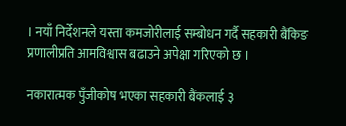। नयाँ निर्देशनले यस्ता कमजोरीलाई सम्बोधन गर्दै सहकारी बैंकिङ प्रणालीप्रति आमविश्वास बढाउने अपेक्षा गरिएको छ ।

नकारात्मक पुँजीकोष भएका सहकारी बैंकलाई ३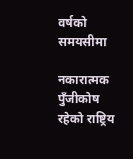वर्षको समयसीमा

नकारात्मक पुँजीकोष रहेको राष्ट्रिय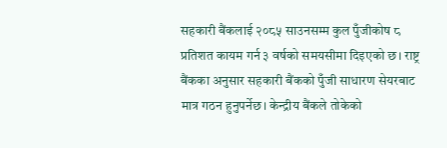सहकारी बैंकलाई २०८५ साउनसम्म कुल पुँजीकोष ८ प्रतिशत कायम गर्न ३ वर्षको समयसीमा दिइएको छ। राष्ट्र बैंकका अनुसार सहकारी बैंकको पुँजी साधारण सेयरबाट मात्र गठन हुनुपर्नेछ। केन्द्रीय बैंकले तोकेको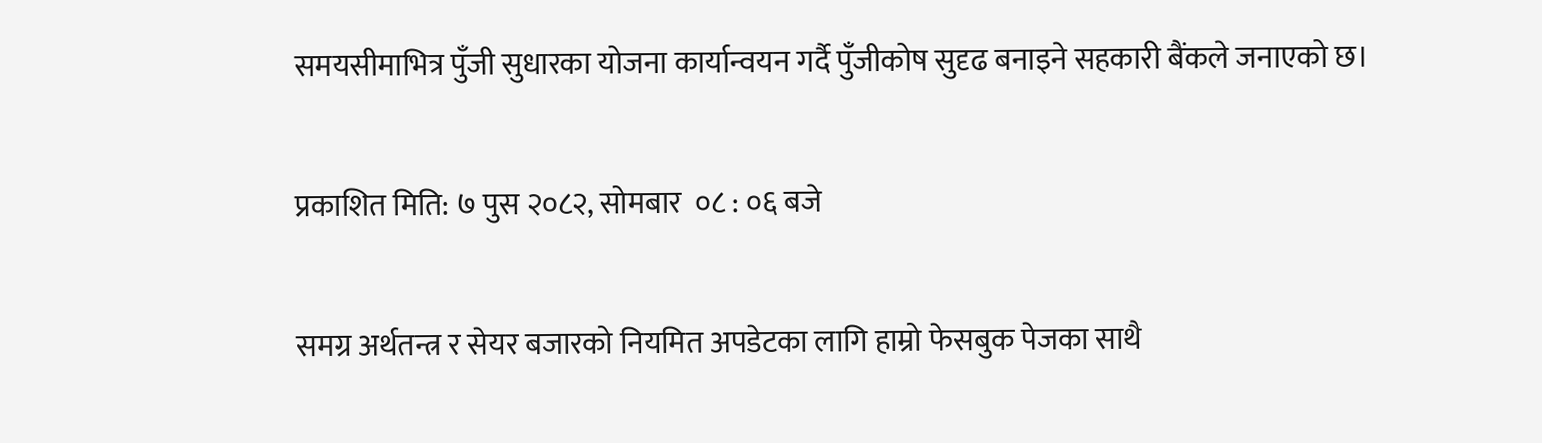समयसीमाभित्र पुँजी सुधारका योजना कार्यान्वयन गर्दै पुँजीकोष सुदृढ बनाइने सहकारी बैंकले जनाएको छ।

प्रकाशित मिति: ७ पुस २०८२, सोमबार  ०८ : ०६ बजे

समग्र अर्थतन्त्र र सेयर बजारको नियमित अपडेटका लागि हाम्रो फेसबुक पेजका साथै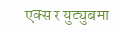एक्स र युट्युबमा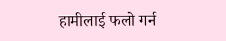हामीलाई फलो गर्न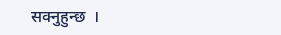सक्नुहुन्छ  ।